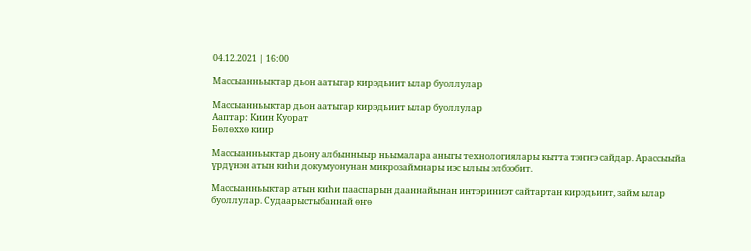04.12.2021 | 16:00

Массыанньыктар дьон аатыгар кирэдьиит ылар буоллулар

Массыанньыктар дьон аатыгар кирэдьиит ылар буоллулар
Ааптар: Киин Куорат
Бөлөххө киир

Массыанньыктар дьону албынныыр ньымалара аныгы технологиялары кытта тэҥҥэ сайдар. Арассыыйа үрдүнэн атын киһи докумуонунан микрозаймнары иэс ылыы элбээбит.

Массыанньыктар атын киһи пааспарын дааннайынан интэриниэт сайтартан кирэдьиит, займ ылар буоллулар. Судаарыстыбаннай өҥө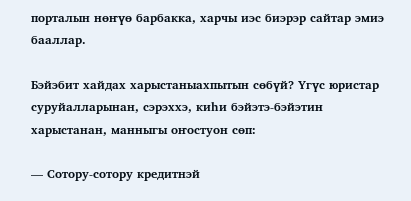порталын нөҥүө барбакка, харчы иэс биэрэр сайтар эмиэ бааллар.

Бэйэбит хайдах харыстаныахпытын сөбүй? Үгүс юристар суруйалларынан, сэрэххэ, киһи бэйэтэ-бэйэтин харыстанан, манныгы оҥостуон сөп:

— Сотору-сотору кредитнэй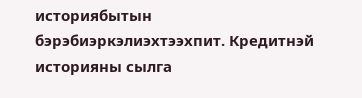историябытын бэрэбиэркэлиэхтээхпит. Кредитнэй историяны сылга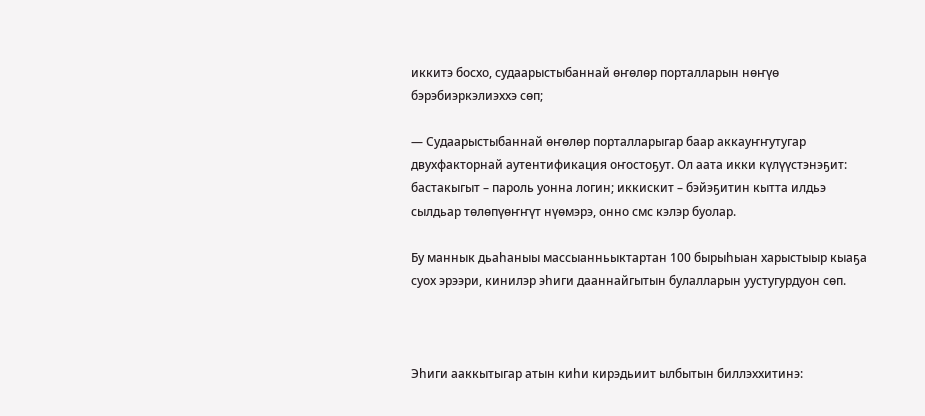иккитэ босхо, судаарыстыбаннай өҥөлөр порталларын нөҥүө бэрэбиэркэлиэххэ сөп;

— Судаарыстыбаннай өҥөлөр порталларыгар баар аккауҥҥутугар двухфакторнай аутентификация оҥостоҕут. Ол аата икки күлүүстэнэҕит: бастакыгыт – пароль уонна логин; иккискит – бэйэҕитин кытта илдьэ сылдьар төлөпүөҥҥүт нүөмэрэ, онно смс кэлэр буолар.

Бу маннык дьаһаныы массыанньыктартан 100 бырыһыан харыстыыр кыаҕа суох эрээри, кинилэр эһиги дааннайгытын булалларын уустугурдуон сөп.



Эһиги ааккытыгар атын киһи кирэдьиит ылбытын биллэххитинэ: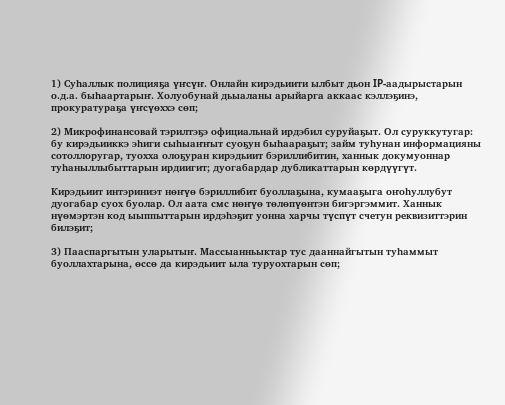1) Суһаллык полицияҕа үҥсүҥ. Онлайн кирэдьиити ылбыт дьон IP-аадырыстарын о.д.а. быһаартарыҥ. Холуобунай дьыаланы арыйарга аккаас кэллэҕинэ, прокуратураҕа үҥсүөххэ сөп;

2) Микрофинансовай тэрилтэҕэ официальнай ирдэбил суруйаҕыт. Ол суруккутугар: бу кирэдьииккэ эһиги сыһыаҥҥыт суоҕун быһаараҕыт; займ туһунан информацияны сотоллоругар, туохха олоҕуран кирэдьиит бэриллибитин, ханнык докумуоннар туһаныллыбыттарын ирдиигит; дуогабардар дубликаттарын көрдүүгүт.

Кирэдьиит интэриниэт нөҥүө бэриллибит буоллаҕына, кумааҕыга оҥоһуллубут дуогабар суох буолар. Ол аата смс нөҥүө төлөпүөнтэн бигэргэммит. Ханнык нүөмэртэн код ыыппыттарын ирдэһэҕит уонна харчы түспүт счетун реквизиттэрин билэҕит;

3) Пааспаргытын уларытыҥ. Массыанньыктар тус дааннайгытын туһаммыт буоллахтарына, өссө да кирэдьиит ыла туруохтарын сөп;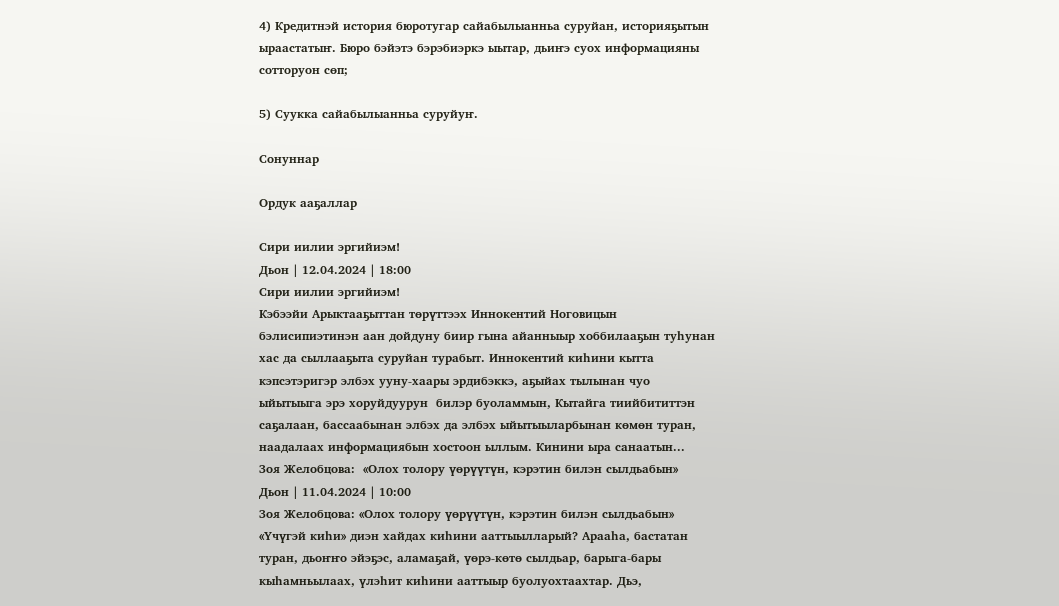4) Кредитнэй история бюротугар сайабылыанньа суруйан, историяҕытын ыраастатыҥ. Бюро бэйэтэ бэрэбиэркэ ыытар, дьиҥэ суох информацияны сотторуон сөп;

5) Суукка сайабылыанньа суруйуҥ.

Сонуннар

Ордук ааҕаллар

Сири иилии эргийиэм!
Дьон | 12.04.2024 | 18:00
Сири иилии эргийиэм!
Кэбээйи Арыктааҕыттан төрүттээх Иннокентий Ноговицын бэлисипиэтинэн аан дойдуну биир гына айанныыр хоббилааҕын туһунан хас да сыллааҕыта суруйан турабыт. Иннокентий киһини кытта кэпсэтэригэр элбэх ууну-хаары эрдибэккэ, аҕыйах тылынан чуо ыйытыыга эрэ хоруйдуурун  билэр буоламмын, Кытайга тиийбититтэн саҕалаан, бассаабынан элбэх да элбэх ыйытыыларбынан көмөн туран, наадалаах информациябын хостоон ыллым. Кинини ыра санаатын...
Зоя Желобцова:  «Олох толору үөрүүтүн, кэрэтин билэн сылдьабын»
Дьон | 11.04.2024 | 10:00
Зоя Желобцова: «Олох толору үөрүүтүн, кэрэтин билэн сылдьабын»
«Үчүгэй киһи» диэн хайдах киһини ааттыылларый? Арааһа, бастатан туран, дьоҥҥо эйэҕэс, аламаҕай, үөрэ-көтө сылдьар, барыга-бары кыһамньылаах, үлэһит киһини ааттыыр буолуохтаахтар. Дьэ,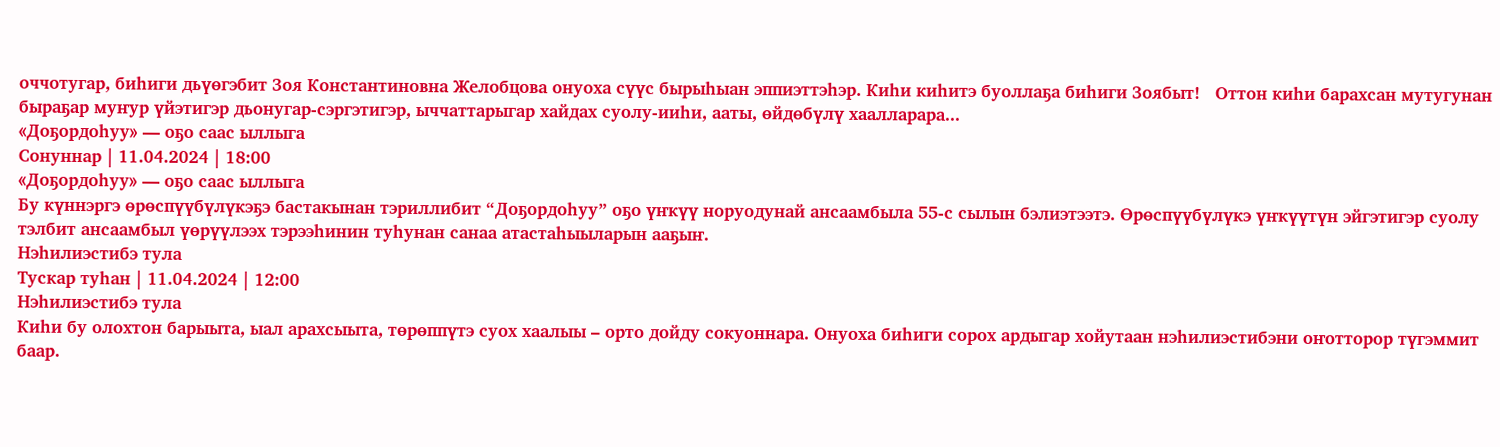оччотугар, биһиги дьүөгэбит Зоя Константиновна Желобцова онуоха сүүс бырыһыан эппиэттэһэр. Киһи киһитэ буоллаҕа биһиги Зоябыт!   Оттон киһи барахсан мутугунан быраҕар муҥур үйэтигэр дьонугар-сэргэтигэр, ыччаттарыгар хайдах суолу-ииһи, ааты, өйдөбүлү хаалларара...
«Доҕордоһуу» — оҕо саас ыллыга
Сонуннар | 11.04.2024 | 18:00
«Доҕордоһуу» — оҕо саас ыллыга
Бу күннэргэ өрөспүүбүлүкэҕэ бастакынан тэриллибит “Доҕордоһуу” оҕо үҥкүү норуодунай ансаамбыла 55-с сылын бэлиэтээтэ. Өрөспүүбүлүкэ үҥкүүтүн эйгэтигэр суолу тэлбит ансаамбыл үөрүүлээх тэрээһинин туһунан санаа атастаһыыларын ааҕыҥ.
Нэһилиэстибэ тула
Тускар туһан | 11.04.2024 | 12:00
Нэһилиэстибэ тула
Киһи бу олохтон барыыта, ыал арахсыыта, төрөппүтэ суох хаалыы – орто дойду сокуоннара. Онуоха биһиги сорох ардыгар хойутаан нэһилиэстибэни оҥотторор түгэммит баар.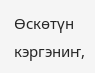Өскөтүн кэргэниҥ,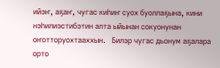ийэҥ, аҕаҥ, чугас киһиҥ суох буоллаҕына, кини нэһилиэстибэтин алта ыйынан сокуонунан оҥотторуохтааххын.   Билэр чугас дьонум аҕалара орто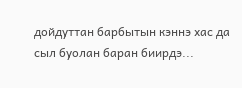дойдуттан барбытын кэннэ хас да сыл буолан баран биирдэ...